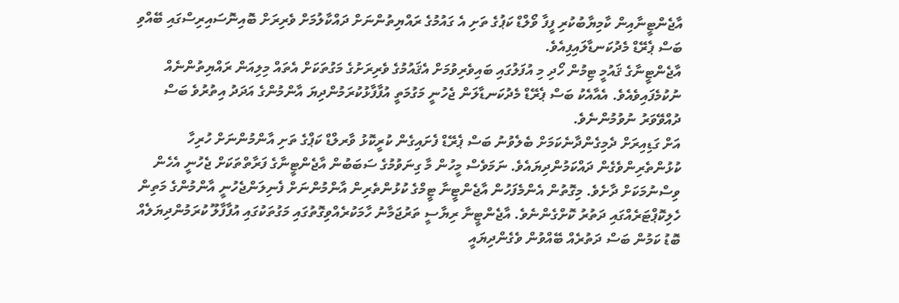އާޖެންޓީނާއިން ކާމިޔާބުކުރި ފީފާ ވޯލްޑް ކަޕުގެ ތަށި އެ ގައުމުގެ ރައްޔިތުންނަށް ދައްކާލުމަށް ވެރިރަށް ބޮއިނޮސައިރިސްގައި ބޭއްވި ބަސް ޕެރޭޑް މެދުކަނޑާލައިފިއެވެ.
އާޖެންޓީނާގެ ޤައުމީ ޓިމުން ހޯދި މި އުފަލުގައި ބައިވެރިވުމަށް އެޤައުމުގެ ވެރިރަށުގެ މަގުތަކަށް އެތައް މިލިއަން ރައްޔިތުންނެއް ނުކުމެފައިވެއެވެ. އެއާއެކު ބަސް ޕެރޭޑް މެދުކަނޑާލަން ޖެހުނީ މަގުމަތީ އުފާފާޅުކުރަމުންދިޔަ އާންމުންގެ އަދަދު އިތުރުވެ ބަސް ދުއްވޭވަރު ނުވުމުންނެވެ.
އަށް ގަޑިއިރަށް ދެމިގެންދާނެކަމަށް ބެލެވުނު ބަސް ޕެރޭޑް ފެށައިގެން ކުރީކޮޅު ވާރލްޑް ކަޕްގެ ތަށި އާންމުންނަށް ހުރިހާ ކުޅުންތެރިންވެގެން ދައްކަމުންދިޔައެވެ. ނަމަވެސް މީހުން މާ ގިނަވުމުގެ ސަބަބުން އާޖެންޓީނާގެ ފަރާތްތަކަށް ޖެހުނީ އެހެން ވިސްނުމަކަށް ދާށެވެ. މިގޮތުން އެންމެފަހުން އާޖެންޓީނާ ޓީމްގެ ކުޅުންތެރިން އާންމުންނަށް ފެނިލަންޖެހުނީ އާންމުންގެ މަތިން ހެލިކޮޕްޓަރެއްގައި ދަތުރު ކޮށްގެންނެވެ. އާޖެންޓީނާ ރިޔާސީ ތަރުޖަމާނު ހާމަކުރެއްވިގޮތުގައި މަގުތަކުގައި އުފާފާލޫ ކުރަމުންދިޔަލެއް ބޮޑު ކަމުން ބަސް ދަތުރެއް ބޭއްވުން ވެގެންދިޔައީ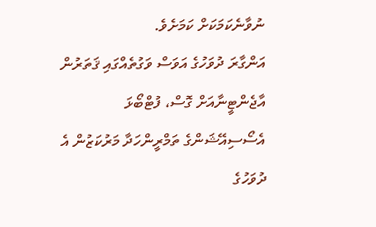ނުވާނެކަމަކަށް ކަމަށެވެ.
އަންގާރަ ދުވަހުގެ އަވަސް ވަގުތެއްގައި ޤަތަރުން އާޖެންޓީނާއަށް ގޮސް، ފުޓްބޯޅަ އެސޯސިއޭޝަންގެ ތަމްރީންހަދާ މަރުކަޒުން އެ ދުވަހުގެ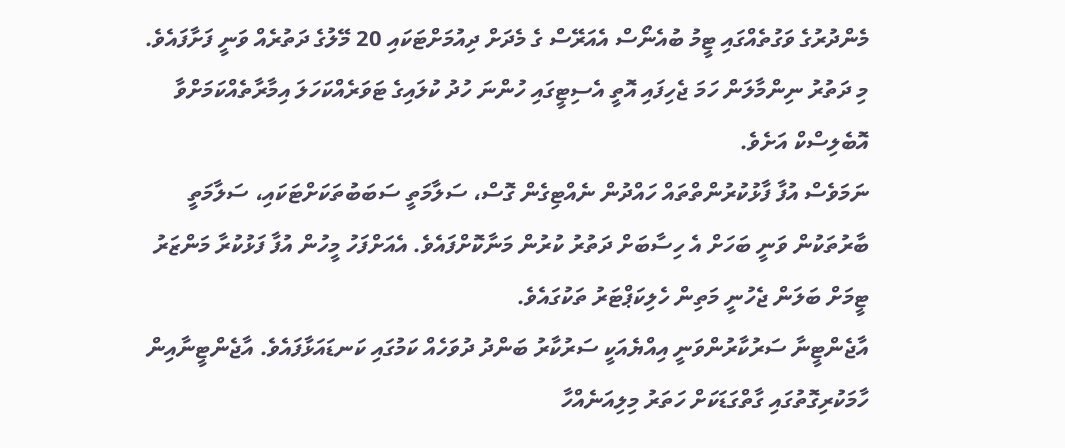މެންދުރުގެ ވަގުތެއްގައި ޓީމު ބުއެނޯސް އެއަރޭސް ގެ މެދަށް ދިއުމަށްޓަކައި 20 މޭލުގެ ދަތުރެއް ވަނީ ފަށާފައެވެ. މި ދަތުރު ނިންމާލަން ހަމަ ޖެހިފައި އޮތީ އެސިޓީގައި ހުންނަ ހުދު ކުލައިގެ ޓަވަރެއްކަހަލަ އިމާރާތެއްކަމަށްވާ އޮބެލިސްކް އަށެވެ.
ނަމަވެސް އުފާ ފާޅުކުރުންތްތައް ހައްދުން ނެއްޓިގެން ގޮސް، ސަލާމަތީ ސަބަބުތަކަށްޓަކައި، ސަލާމަތީ ބާރުތަކުން ވަނީ ބަހަށް އެ ހިސާބަށް ދަތުރު ކުރުން މަނާކޮށްފައެވެ. އެއަށްފަހު މީހުން އުފާ ފަޅުކުރާ މަންޒަރު ޓީމަށް ބަލަން ޖެހުނީ މަތިން ހެލިކަޕްޓަރު ތަކުގައެވެ.
އާޖެންޓީނާ ސަރުކާރުންވަނީ އިއްޔެއަކީ ސަރުކާރު ބަންދު ދުވަހެއް ކަމުގައި ކަނޑައަޅާފައެވެ. އާޖެންޓީނާއިން ހާމަކުރިގޮތުގައި ގާތްގަޑަކަށް ހަތަރު މިލިއަނެއްހާ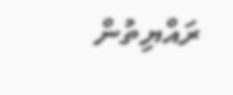ރައްޔިތުން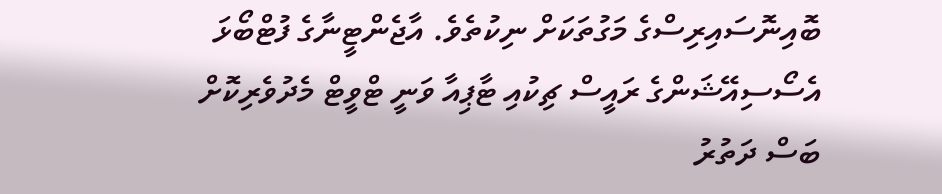ބޮއިނޮސައިރިސްގެ މަގުތަކަށް ނިކުތެވެ. އާޖެންޓީނާގެ ފުޓްބޯޅަ އެސޯސިއޭޝަންގެ ރައީސް ޗިކުއި ޓާޕިއާ ވަނީ ޓްވީޓް މެދުވެރިކޮށް ބަސް ދަތުރު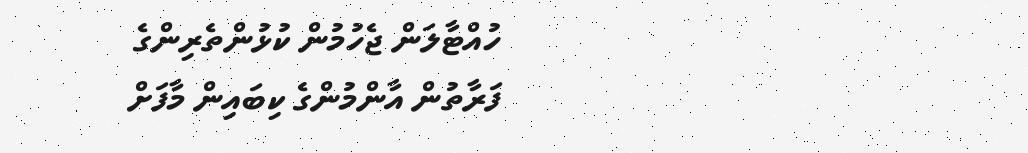ހުއްޓާލަން ޖެހުމުން ކުޅުންތެރިންގެ ފަރާތުން އާންމުންގެ ކިބައިން މާފަށް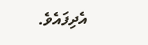އެދިފައެވެ.